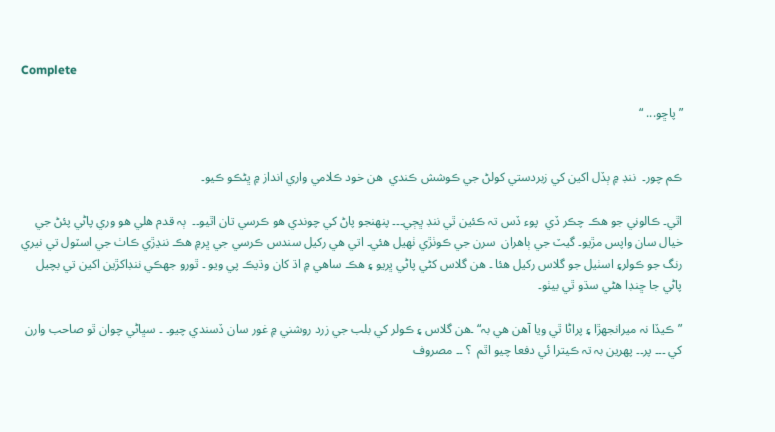Complete

”پاڇو... “


ڪم چور۔  ننڊ ۾ ٻڏل اکين کي زبردستي کولڻ جي ڪوشش ڪندي  هن خود ڪلامي واري انداز ۾ ڀڻڪو ڪيو۔

اٿي۔ ڪالوني جو هڪ چڪر ڏي  پوء ڏس تہ ڪئين ٿي ننڊ ڀڄي۔۔۔ پنهنجو پاڻ کي چوندي هو ڪرسي تان اٿيو۔۔  ٻہ قدم هلي هو وري پاڻي پئڻ جي خيال سان واپس مڙيو۔ گیٽ جي ٻاهران  سرن جي ڪوٺڙي ٺھيل هئي۔ اتي هي رکيل سندس ڪرسي جي ڀر۾ ھڪ ننڍڙي ڪاٺ جي اسٽول تي نيري رنگ جو ڪولر۽ اسٺيل جو گلاس رکيل ھئا ۔ هن گلاس کڻي پاڻي ڀريو ۽ هڪ ساهي ۾ اڌ کان وڌيڪ پي ويو ۔ ٿورو جهڪي ننڊاکڙين اکين تي بچيل پاڻي جا ڇنڊا هڻي سڌو ٿي بيٺو۔

”ڪيڏا نہ میرانجهڙا ۽ پراڻا ٿي ويا آهن هي بہ“ ۔هن گلاس ۽ ڪولر کي بلب جي زرد روشني ۾ غور سان ڏسندي چيو۔ ۔ سڀاڻي چوان ٿو صاحب وارن کي ۔۔۔ پر۔۔ پهرين بہ تہ ڪيترا ئي دفعا چيو اٿم  ؟ ۔۔ مصروف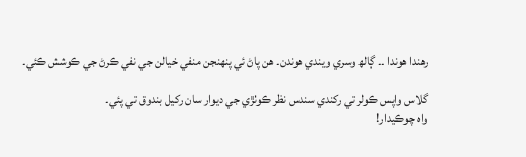رهندا هوندا ۔۔ ڳالھ وسري ويندي هوندن۔ هن پاڻ ئي پنهنجن منفي خيالن جي نفي ڪرڻ جي ڪوشش ڪئي۔

گلاس واپس ڪولر تي رکندي سندس نظر ڪوٺڙي جي ديوار سان رکيل بندوق تي پئي۔
واه چوڪيدار!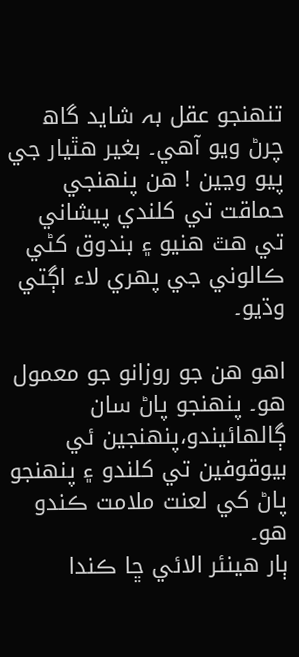تنهنجو عقل بہ شايد گاھ چرڻ ويو آھي۔ بغیر ھٿيار جي پيو وڃين ! ھن پنهنجي حماقت تي کلندي پيشاني تي هٿ هنيو ۽ بندوق کڻي ڪالوني جي پهري لاء اڳتي وڌيو۔

اهو هن جو روزانو جو معمول هو۔ پنهنجو پاڻ سان ڳالهائيندو،پنهنجين ئي بيوقوفين تي کلندو ۽ پنهنجو پاڻ کي لعنت ملامت ڪندو هو۔
ٻار هينئر الائي ڇا ڪندا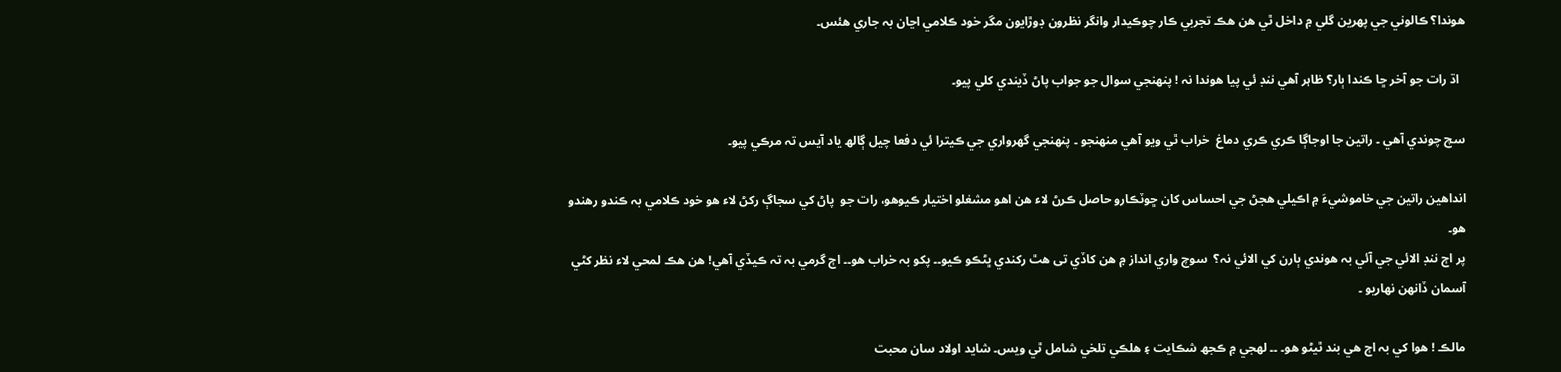هوندا؟ ڪالوني جي پهرين گلي ۾ داخل ٿي هن هڪ تجربي ڪار چوڪيدار وانگر نظرون ڊوڙايون مگر خود ڪلامي اڃان بہ جاري هئس۔

  اڌ رات جو آخر ڇا ڪندا ٻار؟ ظاہر آھي ننڊ ئي پيا هوندا نہ ! پنهنجي سوال جو جواب پاڻ ڏيندي کلي پيو۔

سچ چوندي آھي ۔ راتين جا اوجاڳا ڪري ڪري دماغ  خراب ٿي ويو آھي منهنجو ۔ پنهنجي گهرواري جي ڪيترا ئي دفعا چيل ڳالھ ياد آيس تہ مرڪي پيو۔

انداهين راتين جي خاموشيءَ ۾ اڪيلي هجڻ جي احساس کان ڇوٽڪارو حاصل ڪرڻ لاء ھن اهو مشغلو اختيار ڪيوهو، رات جو  پاڻ کي سجاڳ رکڻ لاء هو خود ڪلامي بہ ڪندو رهندو هو۔
پر اڄ ننڊ الائي جي آئي بہ ھوندي ٻارن کي الائي نہ؟  سوچ واري انداز ۾ هن کاڏي تی ھٿ رکندي ڀڻڪو ڪيو۔۔ پکو بہ خراب ھو۔۔ اڄ گرمي بہ تہ ڪيڏي آھي! هن هڪ لمحي لاء نظر کڻي آسمان ڏانهن نهاريو ۔

مالڪ ! هوا کي بہ اڄ هي بند ٿيڻو هو۔ ۔۔ لهجي ۾ ڪجھ شڪايت ۽ هلڪي تلخي شامل ٿي ويس۔ شايد اولاد سان محبت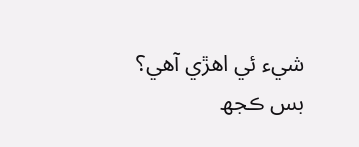شيء ئي اهڙي آھي؟
بس ڪجھ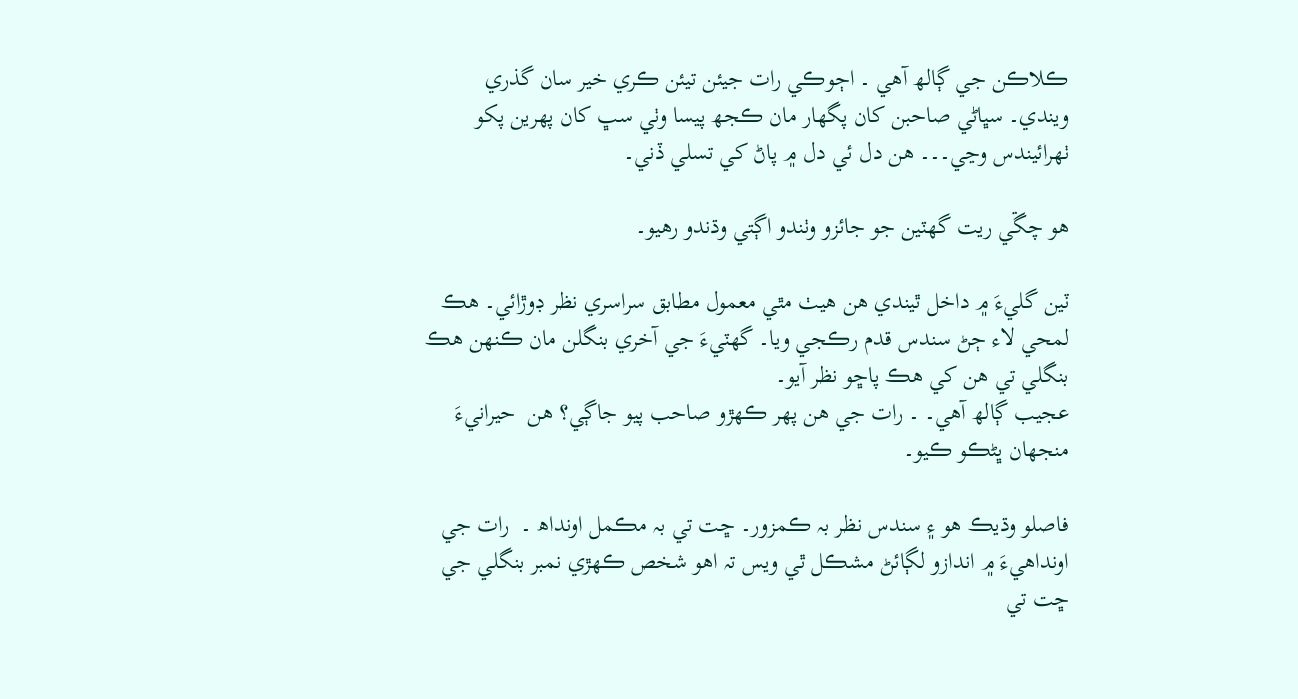ڪلاڪن جي ڳالھ آھي ۔ اڄوڪي رات جيئن تيئن ڪري خير سان گذري ويندي۔ سڀاڻي صاحبن کان پگهار مان ڪجھ پيسا وٺي سڀ کان پهرين پکو ٺھرائيندس وڃي۔۔۔ هن دل ئي دل ۾ پاڻ کي تسلي ڏني۔

ھو چڱي ريت گهٽين جو جائزو وٺندو اڳتي وڌندو رهيو۔

ٽين گليءَ ۾ داخل ٿيندي هن هيٺ مٿي معمول مطابق سراسري نظر ڊوڙائي۔ هڪ لمحي لاء ڄڻ سندس قدم رڪجي ويا۔ گهٽيءَ جي آخري بنگلن مان ڪنهن هڪ بنگلي تي هن کي ھڪ پاڇو نظر آيو۔
عجيب ڳالھ آھي۔ ۔ رات جي هن پهر ڪهڙو صاحب پيو جاڳي؟ هن  حيرانيءَ  منجهان ڀڻڪو ڪيو۔

فاصلو وڌيڪ هو ۽ سندس نظر بہ ڪمزور۔ ڇت تي بہ مڪمل اونداھ ۔  رات جي اونداهيءَ ۾ اندازو لڳائڻ مشڪل ٿي ويس تہ اهو شخص ڪهڙي نمبر بنگلي جي ڇت تي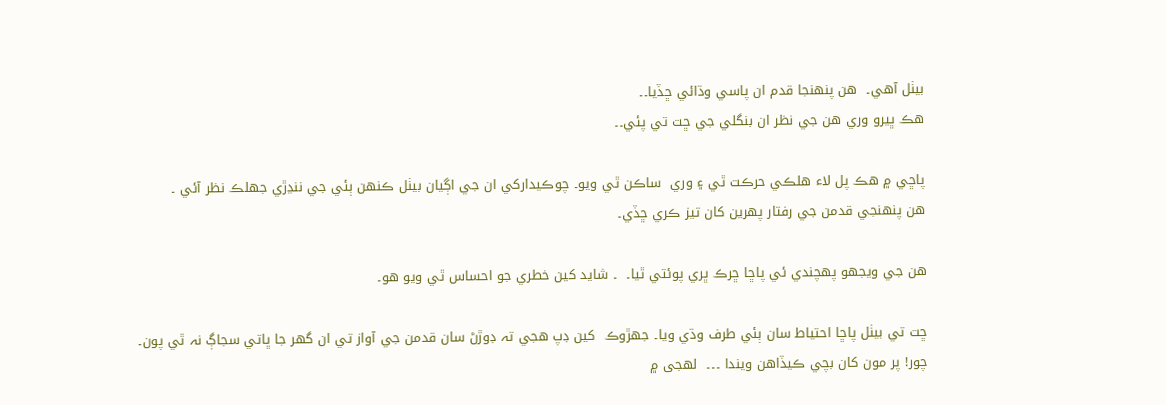بيٺل آھي۔  هن پنهنجا قدم ان پاسي وڌائي ڇڏيا۔۔
هڪ ڀيرو وري هن جي نظر ان بنگلي جي ڇت تي پئي۔۔

پاڇي ۾ هڪ پل لاء هلڪي حرڪت ٿي ۽ وري  ساڪن ٿي ويو۔ چوڪيدارکي ان جي اڳيان بيٺل ڪنهن ٻئي جي ننڍڙي جهلڪ نظر آئي ۔
هن پنهنجي قدمن جي رفتار پهرين کان تيز ڪري ڇڏي۔

هن جي ويجهو پهچندي ئي پاڇا ڇرڪ ڀري پوئتي ٿيا۔  ۔ شايد کين خطري جو احساس ٿي ويو هو۔

ڇت تي بيٺل پاڇا احتياط سان ٻئي طرف وڌي ويا۔ جهڙوڪ  کين ڊپ هجي تہ ڊوڙڻ سان قدمن جي آواز تي ان گهر جا ڀاتي سجاڳ نہ ٿي پون۔
چور! پر مون کان بچي ڪيڏاهن ويندا ۔۔۔  لھجی ۾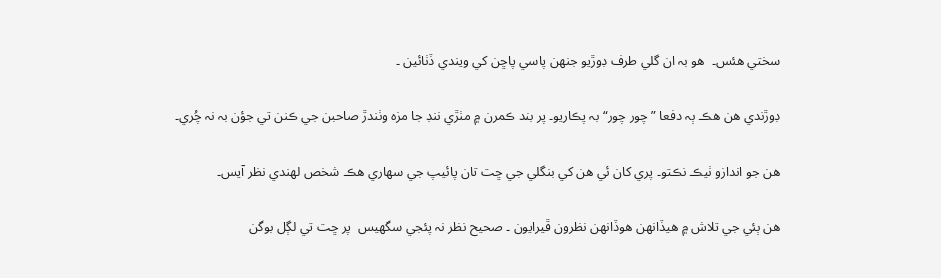سختي هئس۔  هو بہ ان گلي طرف ڊوڙيو جنهن پاسي پاڇن کي ويندي ڏٺائين ۔

ڊوڙندي هن هڪ ٻہ دفعا ”چور چور“ بہ پڪاريو۔ پر بند ڪمرن ۾ مٺڙي ننڊ جا مزه وٺندڙ صاحبن جي ڪنن تي جؤن بہ نہ چُري۔

هن جو اندازو ٺيڪ نڪتو۔ پري کان ئي هن کي بنگلي جي ڇت تان پائيپ جي سھاري هڪ شخص لهندي نظر آيس۔

هن ٻئي جي تلاش ۾ هيڏانهن هوڏانهن نظرون ڦيرايون ۔ صحيح نظر نہ پئجي سگهيس  پر ڇت تي لڳل بوگن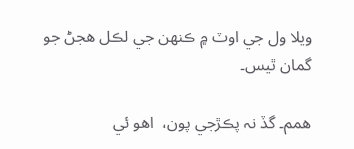ويلا ول جي اوٽ ۾ ڪنهن جي لڪل هجڻ جو گمان ٿيس۔

همم۔ گڏ نہ پڪڙجي پون،  اھو ئي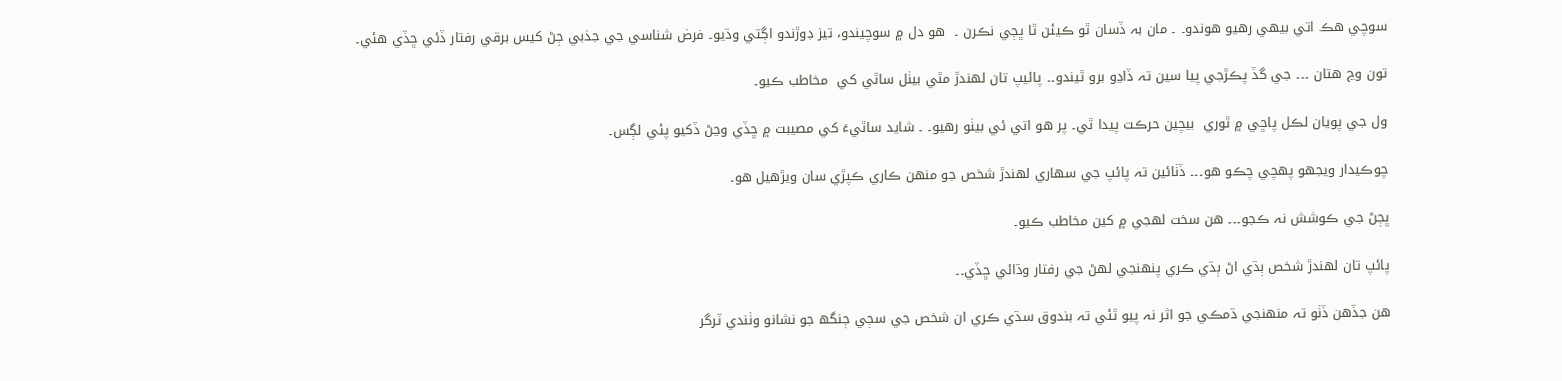سوچي هڪ اتي بيهي رهيو هوندو۔ ۔ مان بہ ڏسان ٿو ڪيئن ٿا ڀڄي نڪرن ۔  هو دل ۾ سوچيندو، تيز ڊوڙندو اڳتي وڌيو۔ فرض شناسي جي جذبي ڄڻ کيس برقي رفتار ڏئي ڇڏي هئي۔

تون وڃ هتان ۔۔۔ جي گڏ پڪڙجي پيا سين تہ ڏاڍو برو ٿيندو۔۔ پائيپ تان لهندڙ مٿي بيٺل ساٿي کي  مخاطب ڪيو۔

ول جي پويان لڪل پاڇي ۾ ٿوري  بيچين حرڪت پيدا ٿي۔ پر هو اتي ئي بيٺو رهيو۔ ۔ شايد ساٿيءَ کي مصيبت ۾ ڇڏي وڃڻ ڏکيو پئي لڳس۔

چوڪيدار ویجھو پهچي چڪو هو۔۔۔ ڏٺائين تہ پائپ جي سھاري لهندڙ شخص جو منھن ڪاري ڪپڙي سان ويڙھيل هو۔

ڀڄڻ جي ڪوشش نہ ڪجو۔۔۔ هن سخت لهجي ۾ کين مخاطب ڪيو۔

پائپ تان لھندڙ شخص ٻڌي اڻ ٻڌي ڪري پنهنجي لهڻ جي رفتار وڌائي ڇڏي۔۔

هن جڏهن ڏٺو تہ منھنجي ڌمڪي جو اثر نہ پیو ٿئي تہ بندوق سڌي ڪري ان شخص جي سڄي ڄنگھ جو نشانو وٺندي ٽرگر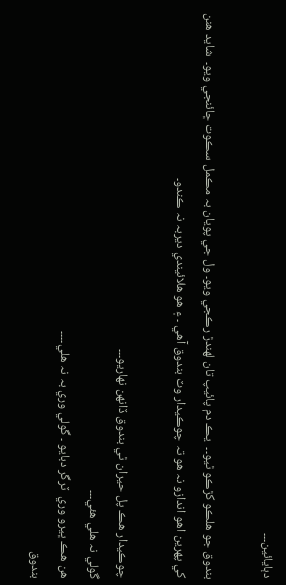دٻايائين۔۔۔

بندوق جو هلڪو کڙڪو ٿيو۔۔  يڪ دم پائيپ تان لهندڙ رڪجي ويو۔ ول جي پويان بہ مڪمل سڪوت ڇائنجي ويو۔  شايد هنن کي پهرين اهو اندازو نہ ھو تہ چوڪيدار وٽ بندوق آھي ۔ ۽ هو هلائيندي ديربہ نہ ڪندو۔

چوڪيدار هڪ پل حيران ٿي بندوق ڏانهن نهاريو۔۔۔
گولي نہ هلي هئي۔۔۔
هن هڪ ڀيرو وري  ٽرگر دبايو ۔ گولي وري بہ نہ ھلي۔۔۔۔
بندوق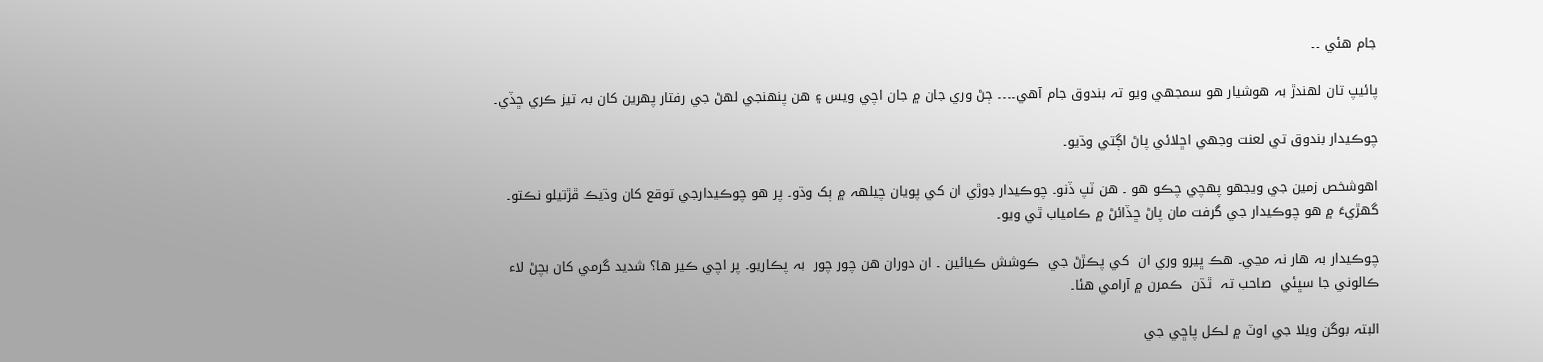جام هئي ۔۔

پائيپ تان لهندڙ بہ هوشيار هو سمجهي ويو تہ بندوق جام آھي۔۔۔۔ ڄڻ وري جان ۾ جان اچي ويس ۽ هن پنهنجي لهڻ جي رفتار پهرين کان بہ تيز ڪري ڇڏي۔

چوڪيدار بندوق تي لعنت وجهي اڇلائي پاڻ اڳتي وڌيو۔

اهوشخص زمين جي ويجهو پهچي چڪو هو ۔ هن ٽپ ڏنو۔ چوڪيدار ڊوڙي ان کي پويان چيلھہ ۾ ٻک وڌو۔ پر هو چوڪيدارجي توقع کان وڌيڪ ڦڙتيلو نڪتو۔ گهڙيءَ ۾ هو چوڪيدار جي گرفت مان پاڻ ڇڏائڻ ۾ ڪامياب ٿي ويو۔

چوڪيدار بہ ھار نہ مڃي۔ هڪ ڀيرو وري ان  کي پڪڙڻ جي  ڪوشش ڪيائين ۔ ان دوران هن چور چور  بہ پڪاريو۔ پر اچي ڪير ها؟ شديد گرمي کان بچڻ لاء ڪالوني جا سڀئي  صاحب تہ  ٿڌن  ڪمرن ۾ آرامي هئا۔

البتہ بوگن ويلا جي اوٽ ۾ لڪل پاڇي جي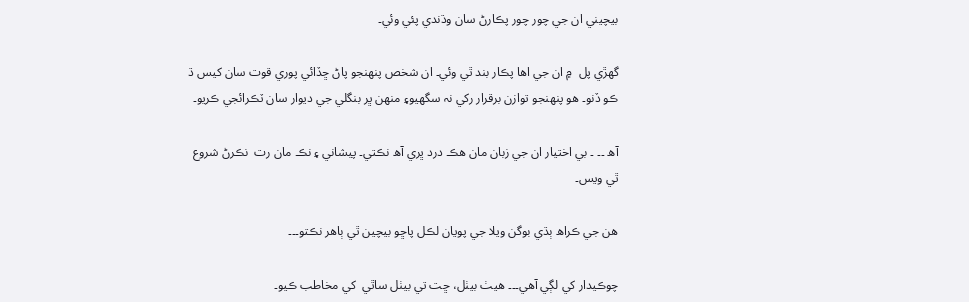بيچيني ان جي چور چور پڪارڻ سان وڌندي پئي وئي۔

گهڙي پل  ۾ ان جي اها پڪار بند ٿي وئي۔ ان شخص پنهنجو پاڻ ڇڏائي پوري قوت سان کيس ڌ ڪو ڏنو۔ هو پنهنجو توازن برقرار رکي نہ سگھيو۽ منھن ڀر بنگلي جي ديوار سان ٽڪرائجي ڪريو۔

آھ ۔۔ ۔ بي اختيار ان جي زبان مان هڪ درد ڀري آھ نڪتي۔ پيشاني ۽ نڪ مان رت  نڪرڻ شروع ٿي ويس۔

هن جي ڪراھ ٻڌي بوگن ويلا جي پويان لڪل پاڇو بيچين ٿي ٻاهر نڪتو۔۔۔

چوڪيدار کي لڳي آھي۔۔۔ هيٺ بيٺل، ڇت تي بيٺل ساٿي  کي مخاطب ڪيو۔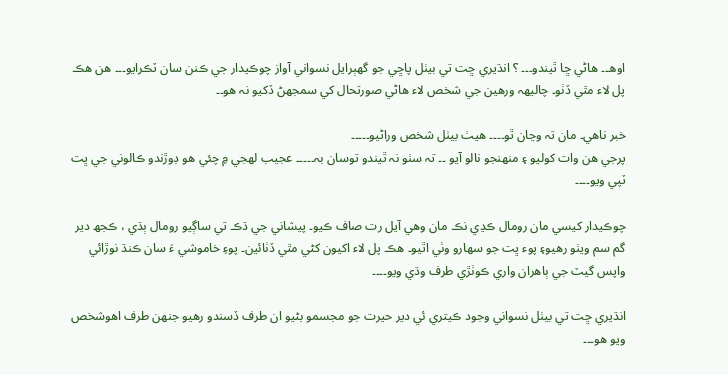اوھ۔۔ هاڻي ڇا ٿيندو۔۔۔ ؟ انڌيري ڇت تي بيٺل پاڇي جو گهٻرايل نسواني آواز چوڪيدار جي ڪنن سان ٽڪرايو۔۔۔ هن هڪ پل لاء مٿي ڏٺو۔ چاليھہ ورهين جي شخص لاء هاڻي صورتحال کي سمجهڻ ڏکيو نہ ھو۔۔

خبر ناهي۔ مان تہ وڃان ٿو۔۔۔۔ هيٺ بيٺل شخص وراڻيو۔۔۔۔۔
پرجي هن وات کوليو ۽ منهنجو نالو آيو ۔۔ تہ سٺو نہ ٿيندو توسان بہ۔۔۔۔۔ عجيب لهجي ۾ چئي هو ڊوڙندو ڪالوني جي ڀت ٽپي ويو۔۔۔۔

چوڪيدار کيسي مان رومال ڪڍي نڪ مان وهي آيل رت صاف ڪيو۔ پيشاني جي ڌڪ تي ساڳيو رومال ٻڌي ، ڪجھ دير گم سم ويٺو رهيو۽ پوء ڀت جو سهارو وٺي اٿيو۔ هڪ پل لاء اکيون کڻي مٿي ڏٺائين۔ پوءِ خاموشي ءَ سان ڪنڌ نوڙائي واپس گيٽ جي ٻاهران واري ڪوٺڙي طرف وڌي ويو۔۔۔۔

انڌيري ڇت تي بيٺل نسواني وجود ڪيتري ئي دير حيرت جو مجسمو بڻيو ان طرف ڏسندو رهيو جنهن طرف اهوشخص ويو هو۔۔۔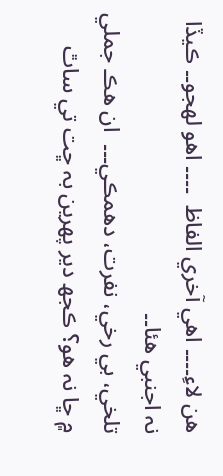هن لاءِ۔۔۔۔ اهي آخري الفاظ  ۔۔۔۔ اهو لهجو۔۔ ڪيڏا نہ اجنبي هئا۔۔
تلخي، بي رخي، نفرت، دهمڪي۔۔۔  ان هڪ جملي ۾ ڇا نہ هو؟ ڪجھ دير پھرين بہ ڇت تي ساٿ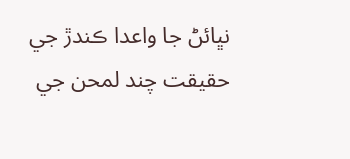نڀائڻ جا واعدا ڪندڙ جي حقیقت چند لمحن جي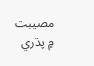مصيبت ۾ پڌري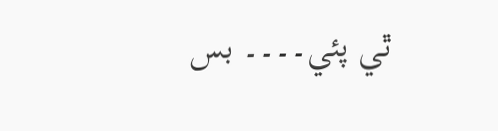ٿي پئي۔۔۔۔ بس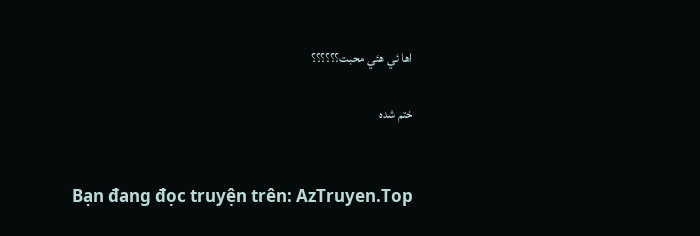اها ئي هئي محبت؟؟؟؟؟؟

ختم شده


Bạn đang đọc truyện trên: AzTruyen.Top